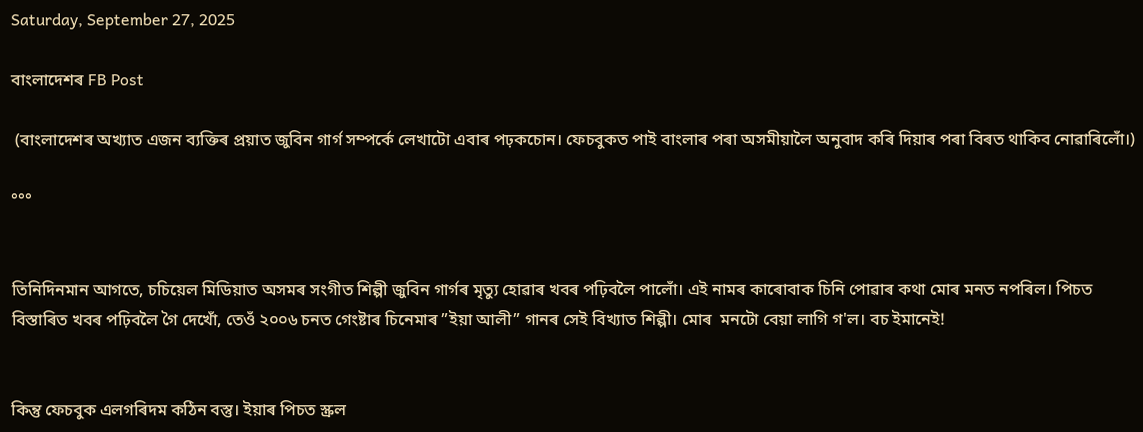Saturday, September 27, 2025

বাংলাদেশৰ FB Post

 (বাংলাদেশৰ অখ্যাত এজন ব্যক্তিৰ প্ৰয়াত জুবিন গাৰ্গ সম্পৰ্কে লেখাটো এবাৰ পঢ়কচোন। ফেচবুকত পাই বাংলাৰ পৰা অসমীয়ালৈ অনুবাদ কৰি দিয়াৰ পৰা বিৰত থাকিব নোৱাৰিলোঁ।)

°°°


তিনিদিনমান আগতে, চচিয়েল মিডিয়াত অসমৰ সংগীত শিল্পী জুবিন গার্গৰ মৃত্যু হোৱাৰ খবৰ পঢ়িবলৈ পালোঁ। এই নামৰ কাৰোবাক চিনি পোৱাৰ কথা মোৰ মনত নপৰিল। পিচত বিস্তাৰিত খবৰ পঢ়িবলৈ গৈ দেখোঁ, তেওঁ ২০০৬ চনত গেংষ্টাৰ চিনেমাৰ ”ইয়া আলী” গানৰ সেই বিখ্যাত শিল্পী। মোৰ  মনটো বেয়া লাগি গ'ল। বচ ইমানেই!


কিন্তু ফেচবুক এলগৰিদম কঠিন বস্তু। ইয়াৰ পিচত স্ক্রল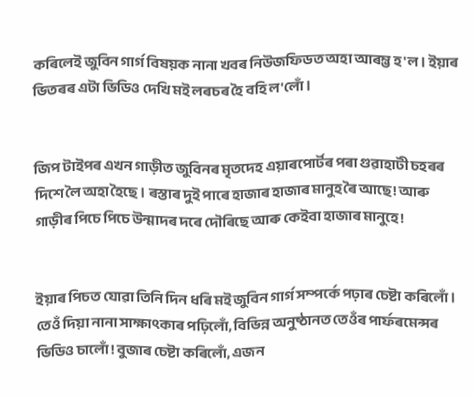কৰিলেই জুবিন গার্গ বিষয়ক নানা খবৰ নিউজফিডত অহা আৰম্ভ হ'ল। ইয়াৰ ভিতৰৰ এটা ভিডিও দেখি মই লৰচৰ হৈ বহি ল'লোঁ।


জিপ টাইপৰ এখন গাড়ীত জুবিনৰ মৃতদেহ এয়াৰপোর্টৰ পৰা গুৱাহাটী চহৰৰ দিশে লৈ অহা হৈছে। ৰস্তাৰ দুই পাৰে হাজাৰ হাজাৰ মানুহ ৰৈ আছে! আৰু গাড়ীৰ পিচে পিচে উন্মাদৰ দৰে দৌৰিছে আৰু কেইবা হাজাৰ মানুহে!


ইয়াৰ পিচত যোৱা তিনি দিন ধৰি মই জুবিন গার্গ সম্পৰ্কে পঢ়াৰ চেষ্টা কৰিলোঁ। তেওঁ দিয়া নানা সাক্ষাৎকাৰ পঢ়িলোঁ, বিভিন্ন অনুষ্ঠানত তেওঁৰ পাৰ্ফৰমেন্সৰ ভিডিও চালোঁ! বুজাৰ চেষ্টা কৰিলোঁ, এজন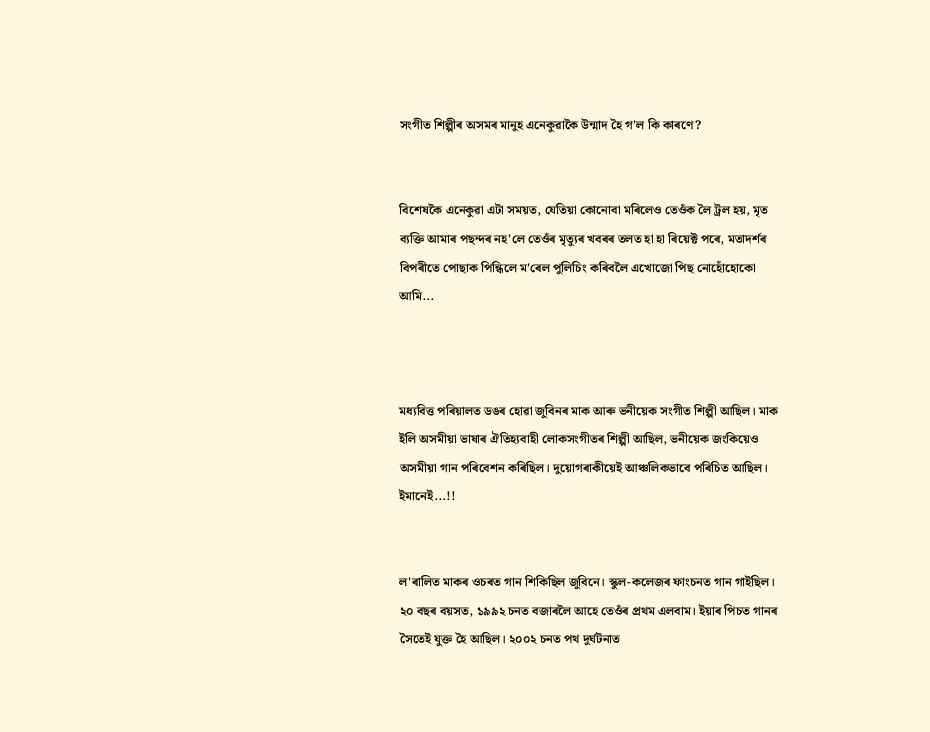সংগীত শিল্পীৰ অসমৰ মানুহ এনেকুৱাকৈ উন্মাদ হৈ গ'ল কি কাৰণে?


বিশেষকৈ এনেকুৱা এটা সময়ত, যেতিয়া কোনোবা মৰিলেও তেওঁক লৈ ট্রল হয়, মৃত ব্যক্তি আমাৰ পছন্দৰ নহ'লে তেওঁৰ মৃত্যুৰ খবৰৰ তলত হা হা ৰিয়েক্ট পৰে, মতাদর্শৰ বিপৰীতে পোছাক পিন্ধিলে ম'ৰেল পুলিচিং কৰিবলৈ এখোজো পিছ নোহোঁহোকো আমি...



মধ্যবিত্ত পৰিয়ালত ডঙৰ হোৱা জুবিনৰ মাক আৰু ভনীয়েক সংগীত শিল্পী আছিল। মাক ইলি অসমীয়া ভাষাৰ ঐতিহ্যবাহী লোকসংগীতৰ শিল্পী আছিল, ভনীয়েক জংকিয়েও অসমীয়া গান পৰিবেশন কৰিছিল। দুয়োগৰাকীয়েই আঞ্চলিকভাবে পৰিচিত আছিল। ইমানেই...!!


ল'ৰালিত মাকৰ ওচৰত গান শিকিছিল জুবিনে। স্কুল-কলেজৰ ফাংচনত গান গাইছিল। ২০ বছৰ বয়সত, ১৯৯২ চনত বজাৰলৈ আহে তেওঁৰ প্রথম এলবাম। ইয়াৰ পিচত গানৰ সৈতেই যুক্ত হৈ আছিল। ২০০২ চনত পথ দুর্ঘটনাত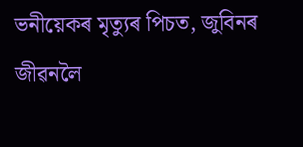ভনীয়েকৰ মৃত্যুৰ পিচত, জুবিনৰ জীৱনলৈ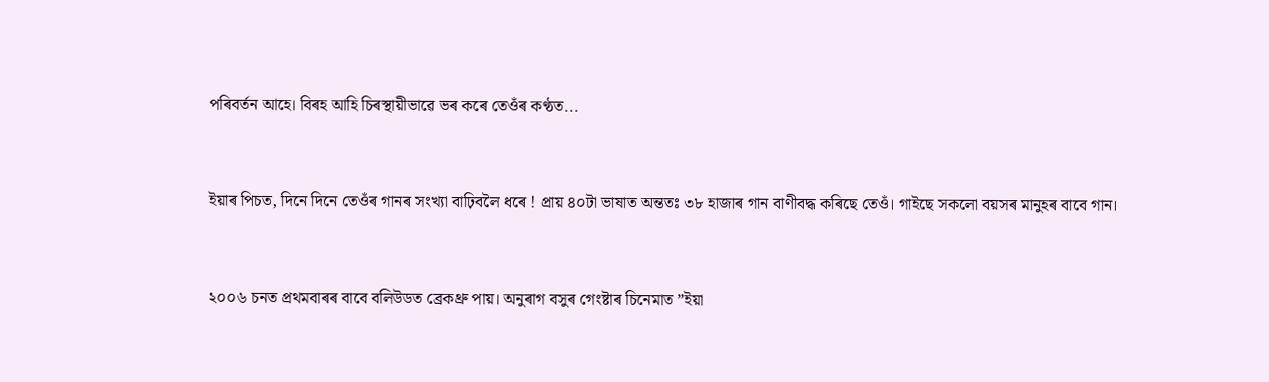পৰিবৰ্তন আহে। বিৰহ আহি চিৰস্থায়ীভাৱে ভৰ কৰে তেওঁৰ কণ্ঠত...


ইয়াৰ পিচত, দিনে দিনে তেওঁৰ গানৰ সংখ্যা বাঢ়িবলৈ ধৰে ! প্রায় ৪০টা ভাষাত অন্ততঃ ৩৮ হাজাৰ গান বাণীবদ্ধ কৰিছে তেওঁ। গাইছে সকলো বয়সৰ মানুহৰ বাবে গান।


২০০৬ চনত প্রথমবাৰৰ বাবে বলিউডত ব্রেকথ্রু পায়। অনুৰাগ বসুৰ গেংষ্টাৰ চিনেমাত ”ইয়া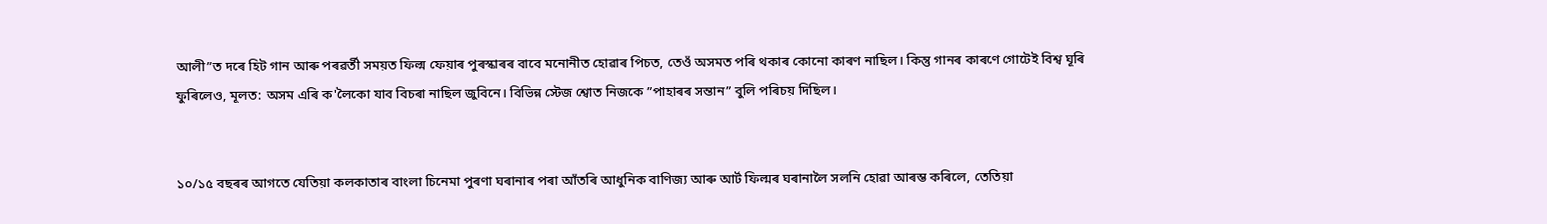আলী”ত দৰে হিট গান আৰু পৰৱৰ্তী সময়ত ফিল্ম ফেয়াৰ পুৰস্কাৰৰ বাবে মনোনীত হোৱাৰ পিচত, তেওঁ অসমত পৰি থকাৰ কোনো কাৰণ নাছিল। কিন্তু গানৰ কাৰণে গোটেই বিশ্ব ঘূৰি ফুৰিলেও, মূলত: অসম এৰি ক'লৈকো যাব বিচৰা নাছিল জুবিনে। বিভিন্ন স্টেজ শ্বোত নিজকে ”পাহাৰৰ সন্তান” বুলি পৰিচয় দিছিল।


১০/১৫ বছৰৰ আগতে যেতিয়া কলকাতাৰ বাংলা চিনেমা পুৰণা ঘৰানাৰ পৰা আঁতৰি আধুনিক বাণিজ্য আৰু আর্ট ফিল্মৰ ঘৰানালৈ সলনি হোৱা আৰম্ভ কৰিলে, তেতিয়া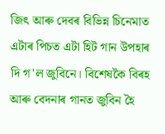জিৎ আৰু দেবৰ বিভিন্ন চিনেমাত এটাৰ পিচত এটা হিট গান উপহাৰ দি গ'ল জুবিনে। বিশেষকৈ বিৰহ আৰু বেদনাৰ গানত জুবিন হৈ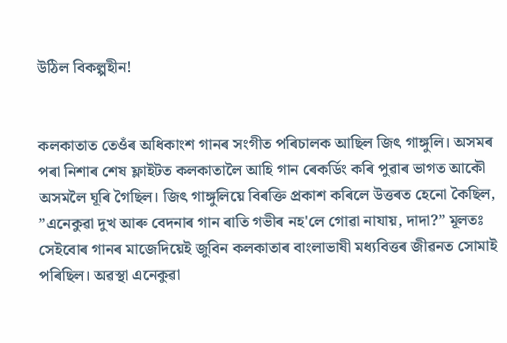উঠিল বিকল্পহীন!


কলকাতাত তেওঁৰ অধিকাংশ গানৰ সংগীত পৰিচালক আছিল জিৎ গাঙ্গুলি। অসমৰ পৰা নিশাৰ শেষ ফ্লাইটত কলকাতালৈ আহি গান ৰেকর্ডিং কৰি পুৱাৰ ভাগত আকৌ অসমলৈ ঘূৰি গৈছিল। জিৎ গাঙ্গুলিয়ে বিৰক্তি প্রকাশ কৰিলে উত্তৰত হেনো কৈছিল, ”এনেকুৱা দুখ আৰু বেদনাৰ গান ৰাতি গভীৰ নহ'লে গোৱা নাযায়, দাদা?” মূলতঃ সেইবোৰ গানৰ মাজেদিয়েই জুবিন কলকাতাৰ বাংলাভাষী মধ্যবিত্তৰ জীৱনত সোমাই পৰিছিল। অৱস্থা এনেকুৱা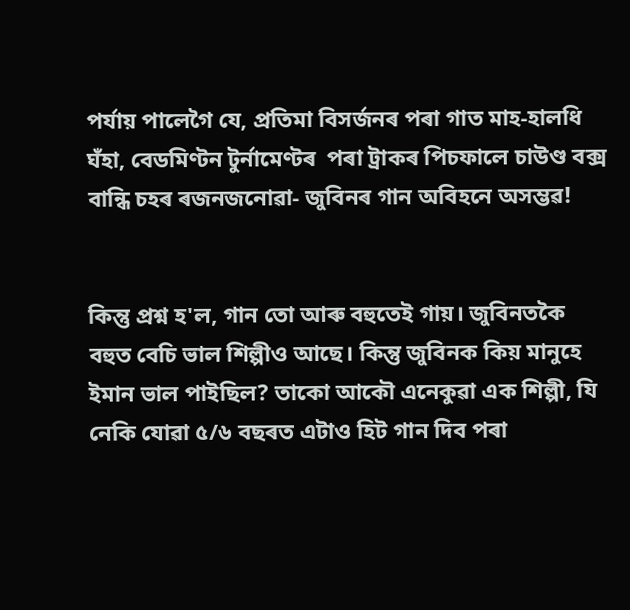পৰ্যায় পালেগৈ যে, প্ৰতিমা বিসৰ্জনৰ পৰা গাত মাহ-হালধি ঘঁহা, বেডমিণ্টন টুর্নামেণ্টৰ  পৰা ট্রাকৰ পিচফালে চাউণ্ড বক্স বান্ধি চহৰ ৰজনজনোৱা- জুবিনৰ গান অবিহনে অসম্ভৱ!


কিন্তু প্রশ্ন হ'ল, গান তো আৰু বহুতেই গায়। জুবিনতকৈ বহুত বেচি ভাল শিল্পীও আছে। কিন্তু জুবিনক কিয় মানুহে ইমান ভাল পাইছিল? তাকো আকৌ এনেকুৱা এক শিল্পী, যি নেকি যোৱা ৫/৬ বছৰত এটাও হিট গান দিব পৰা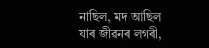নাছিল, মদ আছিল যাৰ জীৱনৰ লগৰী,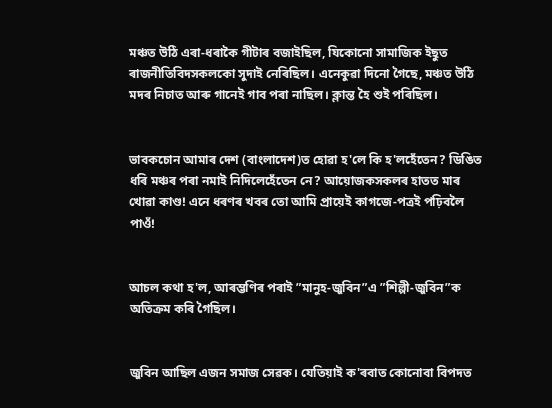মঞ্চত উঠি এৰা-ধৰাকৈ গীটাৰ বজাইছিল, যিকোনো সামাজিক ইছুত ৰাজনীতিবিদসকলকো সুদাই নেৰিছিল। এনেকুৱা দিনো গৈছে, মঞ্চত উঠি মদৰ নিচাত আৰু গানেই গাব পৰা নাছিল। ক্লান্ত হৈ শুই পৰিছিল।


ভাবকচোন আমাৰ দেশ (বাংলাদেশ)ত হোৱা হ'লে কি হ'লহেঁতেন? ডিঙিত ধৰি মঞ্চৰ পৰা নমাই নিদিলেহেঁতেন নে? আয়োজকসকলৰ হাতত মাৰ খোৱা কাণ্ড! এনে ধৰণৰ খবৰ তো আমি প্রায়েই কাগজে-পত্ৰই পঢ়িবলৈ পাওঁ!


আচল কথা হ'ল, আৰম্ভণিৰ পৰাই ”মানুহ-জুবিন”এ ”শিল্পী-জুবিন”ক অতিক্ৰম কৰি গৈছিল।


জুবিন আছিল এজন সমাজ সেৱক। যেতিয়াই ক'ৰবাত কোনোবা বিপদত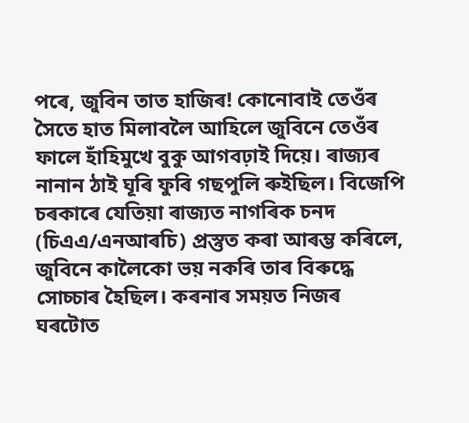পৰে, জুবিন তাত হাজিৰ! কোনোবাই তেওঁৰ সৈতে হাত মিলাবলৈ আহিলে জুবিনে তেওঁৰ ফালে হাঁহিমুখে বুকু আগবঢ়াই দিয়ে। ৰাজ্যৰ নানান ঠাই ঘূৰি ফুৰি গছপুলি ৰুইছিল। বিজেপি চৰকাৰে যেতিয়া ৰাজ্যত নাগৰিক চনদ (চিএএ/এনআৰচি) প্ৰস্তুত কৰা আৰম্ভ কৰিলে, জুবিনে কালৈকো ভয় নকৰি তাৰ বিৰুদ্ধে সোচ্চাৰ হৈছিল। কৰনাৰ সময়ত নিজৰ ঘৰটোত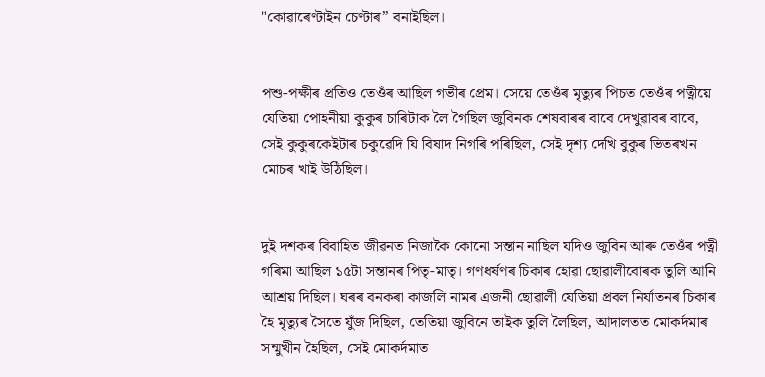"কোৱাৰেণ্টাইন চেণ্টাৰ” বনাইছিল।


পশু-পক্ষীৰ প্রতিও তেওঁৰ আছিল গভীৰ প্রেম। সেয়ে তেওঁৰ মৃত্যুৰ পিচত তেওঁৰ পত্নীয়ে যেতিয়া পোহনীয়া কুকুৰ চাৰিটাক লৈ গৈছিল জুবিনক শেষবাৰৰ বাবে দেখুৱাবৰ বাবে, সেই কুকুৰকেইটাৰ চকুৱেদি যি বিষাদ নিগৰি পৰিছিল, সেই দৃশ্য দেখি বুকুৰ ভিতৰখন মোচৰ খাই উঠিছিল।


দুই দশকৰ বিবাহিত জীৱনত নিজাকৈ কোনো সন্তান নাছিল যদিও জুবিন আৰু তেওঁৰ পত্নী গৰিমা আছিল ১৫টা সন্তানৰ পিতৃ-মাতৃ। গণধর্ষণৰ চিকাৰ হোৱা ছোৱালীবোৰক তুলি আনি আশ্রয় দিছিল। ঘৰৰ বনকৰা কাজলি নামৰ এজনী ছোৱালী যেতিয়া প্রবল নির্যাতনৰ চিকাৰ হৈ মৃত্যুৰ সৈতে যুঁজ দিছিল, তেতিয়া জুবিনে তাইক তুলি লৈছিল, আদালতত মোকৰ্দমাৰ সন্মুখীন হৈছিল, সেই মোকৰ্দমাত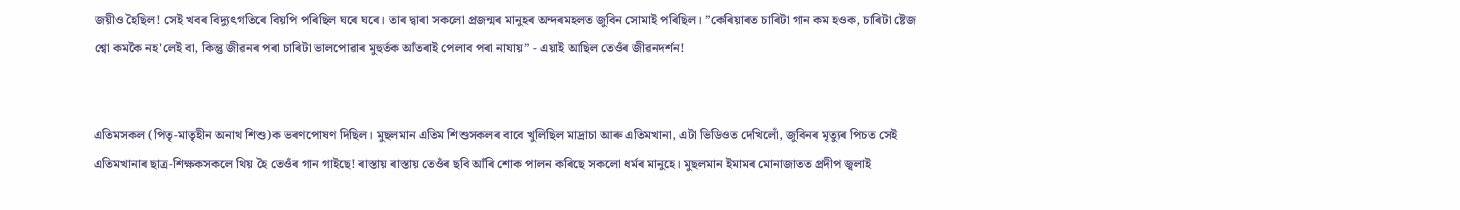জয়ীও হৈছিল! সেই খবৰ বিদ্যুৎগতিৰে বিয়পি পৰিছিল ঘৰে ঘৰে। তাৰ দ্বাৰা সকলো প্ৰজন্মৰ মানুহৰ অন্দৰমহলত জুবিন সোমাই পৰিছিল। ”কেৰিয়াৰত চাৰিটা গান কম হওক, চাৰিটা ষ্টেজ শ্বো কমকৈ নহ'লেই বা, কিন্তু জীৱনৰ পৰা চাৰিটা ভালপোৱাৰ মুহুর্তক আঁতৰাই পেলাব পৰা নাযায়” - এয়াই আছিল তেওঁৰ জীৱনদর্শন!


এতিমসকল (পিতৃ-মাতৃহীন অনাথ শিশু)ক ভৰণপোষণ দিছিল। মুছলমান এতিম শিশুসকলৰ বাবে খুলিছিল মাদ্রাচা আৰু এতিমখানা, এটা ভিডিওত দেখিলোঁ, জুবিনৰ মৃত্যুৰ পিচত সেই এতিমখানাৰ ছাত্র-শিক্ষকসকলে থিয় হৈ তেওঁৰ গান গাইছে! ৰাস্তায় ৰাস্তায় তেওঁৰ ছবি আঁৰি শোক পালন কৰিছে সকলো ধর্মৰ মানুহে। মুছলমান ইমামৰ মোনাজাতত প্রদীপ জ্বলাই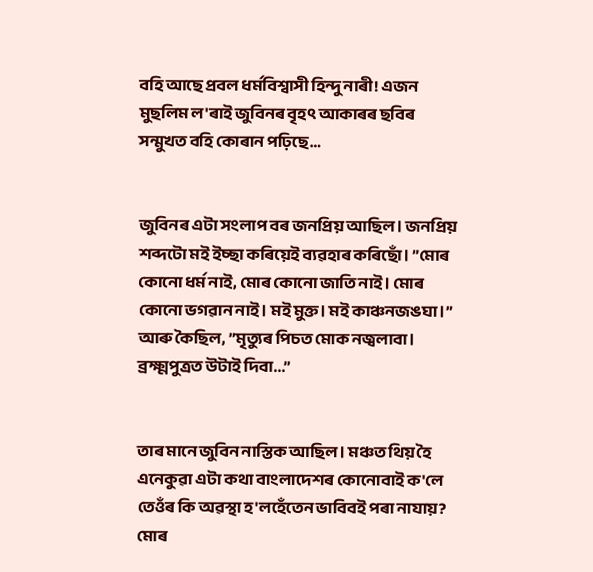বহি আছে প্রবল ধর্মবিশ্বাসী হিন্দু নাৰী! এজন মুছলিম ল'ৰাই জুবিনৰ বৃহৎ আকাৰৰ ছবিৰ সন্মুখত বহি কোৰান পঢ়িছে…


জুবিনৰ এটা সংলাপ বৰ জনপ্রিয় আছিল। জনপ্রিয় শব্দটো মই ইচ্ছা কৰিয়েই ব্যৱহাৰ কৰিছোঁ। ”মোৰ কোনো ধর্ম নাই, মোৰ কোনো জাতি নাই। মোৰ কোনো ভগৱান নাই। মই মুক্ত। মই কাঞ্চনজঙঘা।” আৰু কৈছিল, ”মৃত্যুৰ পিচত মোক নজ্বলাবা। ব্রক্ষ্মপুত্রত উটাই দিবা...”


তাৰ মানে জুবিন নাস্তিক আছিল। মঞ্চত থিয় হৈ এনেকুৱা এটা কথা বাংলাদেশৰ কোনোবাই ক'লে তেওঁৰ কি অৱস্থা হ'লহেঁতেন ভাবিবই পৰা নাযায়? মোৰ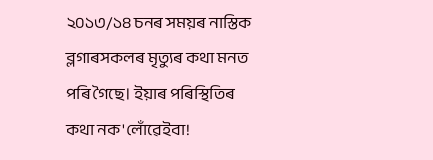২০১৩/১৪ চনৰ সময়ৰ নাস্তিক ব্লগাৰসকলৰ মৃত্যুৰ কথা মনত পৰি গৈছে। ইয়াৰ পৰিস্থিতিৰ কথা নক'লোঁৱেইবা!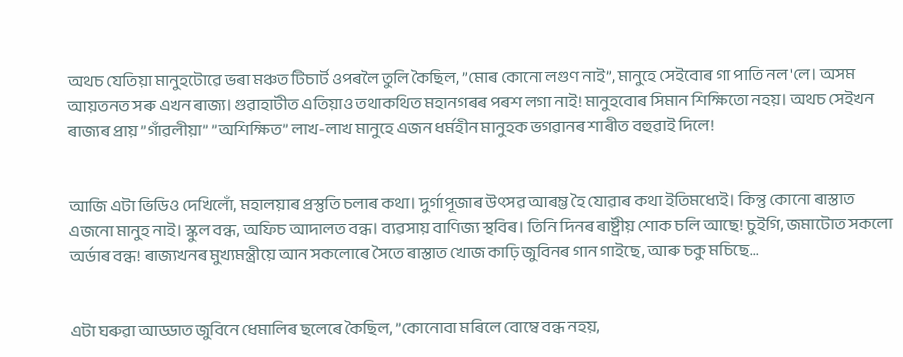অথচ যেতিয়া মানুহটোৱে ভৰা মঞ্চত টিচাৰ্ট ওপৰলৈ তুলি কৈছিল, ”মোৰ কোনো লগুণ নাই”, মানুহে সেইবোৰ গা পাতি নল'লে। অসম আয়তনত সৰু এখন ৰাজ্য। গুৱাহাটীত এতিয়াও তথাকথিত মহানগৰৰ পৰশ লগা নাই! মানুহবোৰ সিমান শিক্ষিতো নহয়। অথচ সেইখন ৰাজ্যৰ প্রায় ”গাঁৱলীয়া” ”অশিক্ষিত” লাখ-লাখ মানুহে এজন ধর্মহীন মানুহক ভগৱানৰ শাৰীত বহুৱাই দিলে!


আজি এটা ভিডিও দেখিলোঁ, মহালয়াৰ প্রস্তুতি চলাৰ কথা। দুর্গাপূজাৰ উৎসৱ আৰম্ভ হৈ যোৱাৰ কথা ইতিমধ্যেই। কিন্তু কোনো ৰাস্তাত এজনো মানুহ নাই। স্কুল বন্ধ, অফিচ আদালত বন্ধ। ব্যৱসায় বাণিজ্য স্থবিৰ। তিনি দিনৰ ৰাষ্ট্ৰীয় শোক চলি আছে! চুইগি, জমাটোত সকলো অর্ডাৰ বন্ধ! ৰাজ্যখনৰ মুখ্যমন্ত্রীয়ে আন সকলোৰে সৈতে ৰাস্তাত খোজ কাঢ়ি জুবিনৰ গান গাইছে, আৰু চকু মচিছে...


এটা ঘৰুৱা আড্ডাত জুবিনে ধেমালিৰ ছলেৰে কৈছিল, ”কোনোবা মৰিলে বোম্বে বন্ধ নহয়,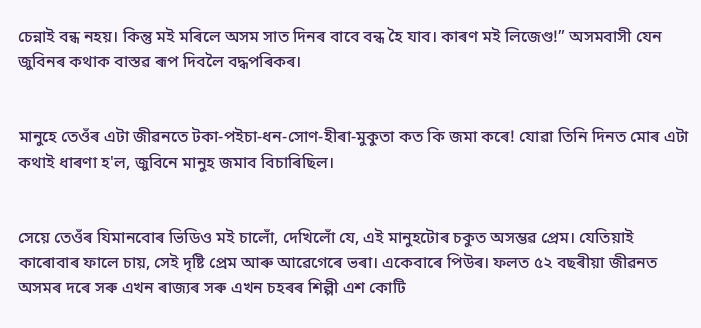চেন্নাই বন্ধ নহয়। কিন্তু মই মৰিলে অসম সাত দিনৰ বাবে বন্ধ হৈ যাব। কাৰণ মই লিজেণ্ড!” অসমবাসী যেন জুবিনৰ কথাক বাস্তৱ ৰূপ দিবলৈ বদ্ধপৰিকৰ।


মানুহে তেওঁৰ এটা জীৱনতে টকা-পইচা-ধন-সোণ-হীৰা-মুকুতা কত কি জমা কৰে! যোৱা তিনি দিনত মোৰ এটা কথাই ধাৰণা হ'ল, জুবিনে মানুহ জমাব বিচাৰিছিল।


সেয়ে তেওঁৰ যিমানবোৰ ভিডিও মই চালোঁ, দেখিলোঁ যে, এই মানুহটোৰ চকুত অসম্ভৱ প্রেম। যেতিয়াই কাৰোবাৰ ফালে চায়, সেই দৃষ্টি প্রেম আৰু আৱেগেৰে ভৰা। একেবাৰে পিউৰ। ফলত ৫২ বছৰীয়া জীৱনত অসমৰ দৰে সৰু এখন ৰাজ্যৰ সৰু এখন চহৰৰ শিল্পী এশ কোটি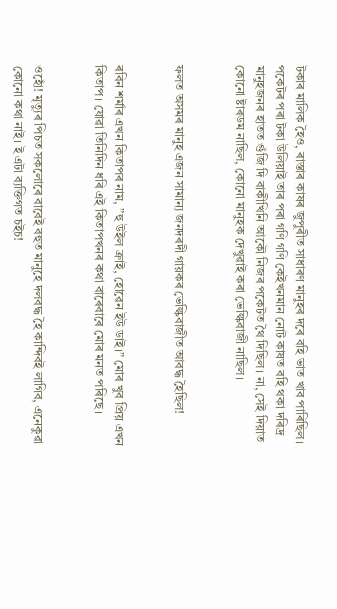টকাৰ মালিক হৈও, ৰাস্তাৰ কাষৰ জুপুৰীত সাধাৰণ মানুহৰ দৰে বহি ভাত খাব পাৰিছিল। পকেটৰ পৰা টকা উলিয়াই তাৰ পৰা গণি গণি কেইখনমান নোট কাষত বহি থকা দৰিদ্র মানুহজনৰ হাতত গুঁজি দি বাকীখিনি আকৌ নিজৰ পকেটত থৈ দিছিল। না, সেই দিয়াত কোনো ষ্টাৰডম নাছিল, কোনো মানুহক দেখুৱাই কৰা ভেল্কিবাজী নাছিল।


ফলত অসমৰ মানুহ এজন সামান্য জনদৰদী গায়কৰ ভেল্কিবাজীত আবদ্ধ হৈছিল!


ৰবিন শর্মাৰ এখন কিতাপৰ নাম, ”হু উইল ক্রাই, হোৱেন ইউ ডাই।” মোৰ খুব প্রিয় এখন কিতাপ। যোৱা তিনিদিন ধৰি এই কিতাপখনৰ কথা বাৰেবাৰে মোৰ মনত পৰিছে।


ওহোঁ! মৃত্যুৰ পিচত সকলোৰে বাবেই বহুত মানুহে দলবদ্ধ হৈ কান্দিবই লাগিব, এনেকুৱা কোনো কথা নাই। ই এটা ব্যক্তিগত চইচ!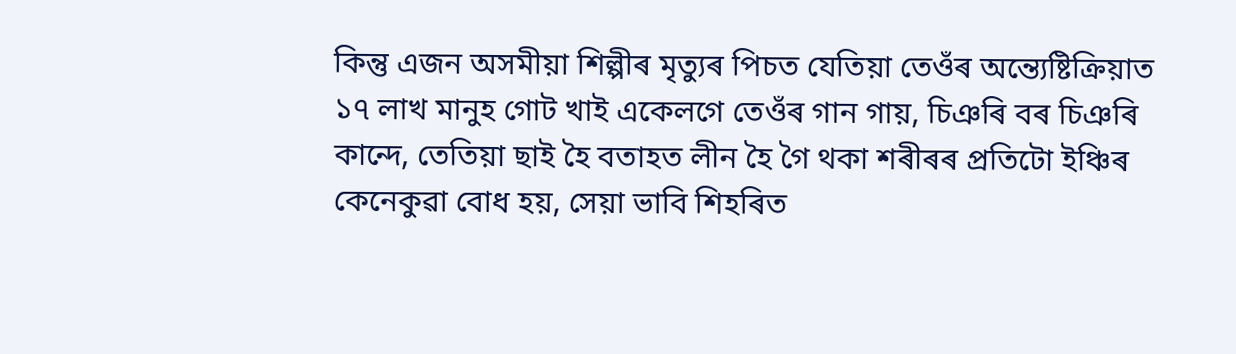কিন্তু এজন অসমীয়া শিল্পীৰ মৃত্যুৰ পিচত যেতিয়া তেওঁৰ অন্ত্যেষ্টিক্রিয়াত ১৭ লাখ মানুহ গোট খাই একেলগে তেওঁৰ গান গায়, চিঞৰি বৰ চিঞৰি কান্দে, তেতিয়া ছাই হৈ বতাহত লীন হৈ গৈ থকা শৰীৰৰ প্রতিটো ইঞ্চিৰ কেনেকুৱা বোধ হয়, সেয়া ভাবি শিহৰিত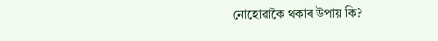নোহোৱাকৈ থকাৰ উপায় কি?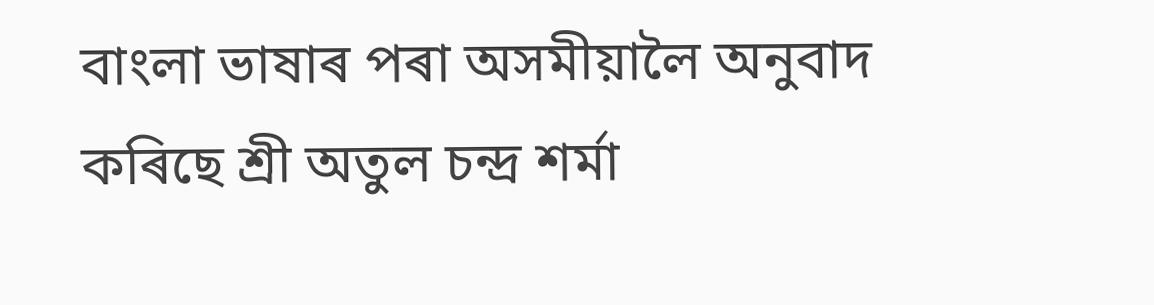বাংলা ভাষাৰ পৰা অসমীয়ালৈ অনুবাদ কৰিছে শ্ৰী অতুল চন্দ্ৰ শৰ্মা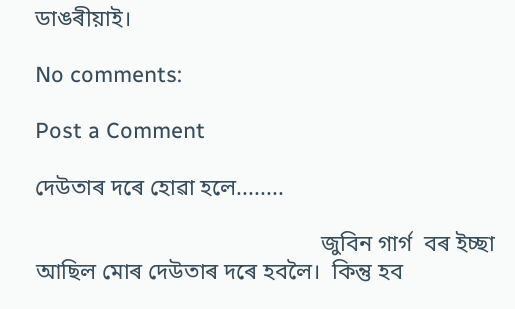ডাঙৰীয়াই।

No comments:

Post a Comment

দেউতাৰ দৰে হোৱা হলে........

                                                  জুবিন গাৰ্গ  বৰ ইচ্ছা আছিল মোৰ দেউতাৰ দৰে হবলৈ।  কিন্তু হব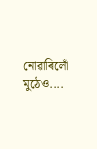নোৱাৰিলোঁ মুঠেও....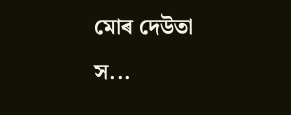মোৰ দেউতা স...